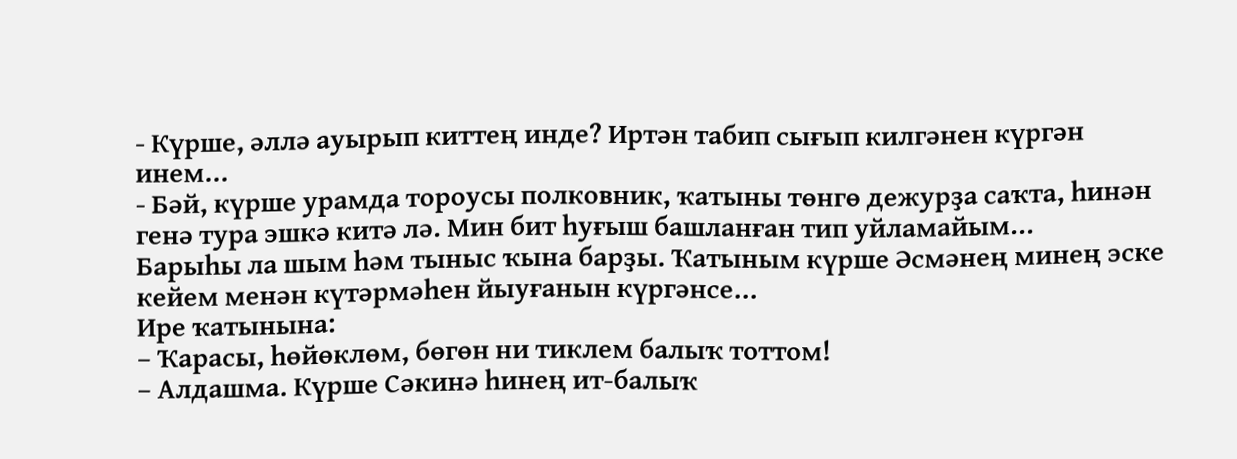- Күрше, әллә ауырып киттең инде? Иртән табип сығып килгәнен күргән инем...
- Бәй, күрше урамда тороусы полковник, ҡатыны төнгө дежурҙа саҡта, һинән генә тура эшкә китә лә. Мин бит һуғыш башланған тип уйламайым...
Барыһы ла шым һәм тыныс ҡына барҙы. Ҡатыным күрше Әсмәнең минең эске кейем менән күтәрмәһен йыуғанын күргәнсе...
Ире ҡатынына:
– Ҡарасы, һөйөклөм, бөгөн ни тиклем балыҡ тоттом!
– Алдашма. Күрше Сәкинә һинең ит-балыҡ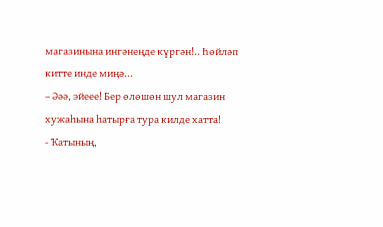магазинына ингәнеңде күргән!.. Һөйләп китте инде миңә...
– Әәә, эйеее! Бер өлөшөн шул магазин хужаһына һатырға тура килде хатта!
- Ҡатының,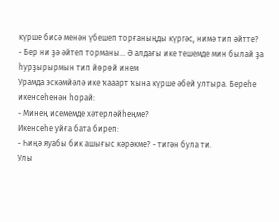күрше бисә менән үбешеп торғаныңды күргәс, нимә тип әйтте?
- Бер ни ҙә әйтеп торманы... Ә алдағы ике тешемде мин былай ҙа һурҙырырмын тип йөрөй инем
Урамда эскәмйәлә ике ҡааарт ҡына күрше әбей ултыра. Береһе икенсеһенән һорай:
- Минең исемемде хәтерләйһеңме?
Икенсеһе уйға бата биреп:
- Һиңә яуабы бик ашығыс кәрәкме? - тигән була ти.
Улы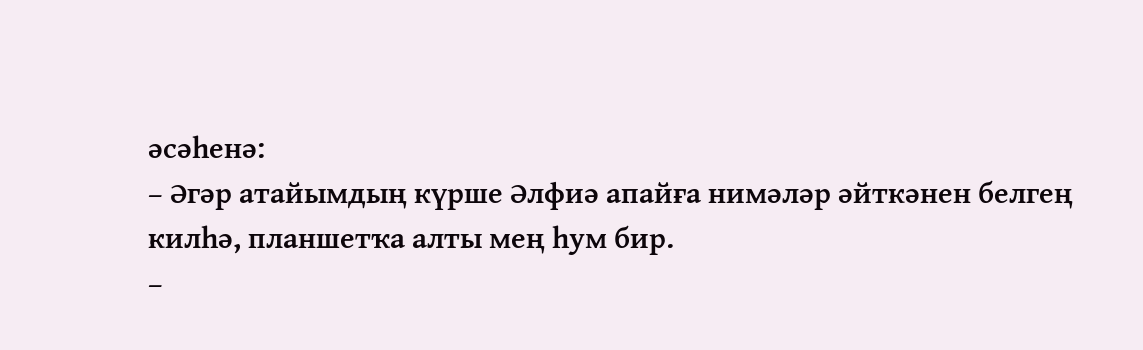әсәһенә:
– Әгәр атайымдың күрше Әлфиә апайға нимәләр әйткәнен белгең килһә, планшетҡа алты мең һум бир.
–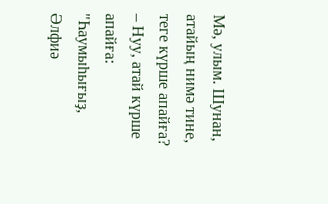Мә, улым. Шунан, атайың нимә тине, теге күрше апайға?
– Нуу, атай күрше апайға: "Һаумыһығыҙ, Әлфиә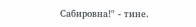Сабировна!" - тине.